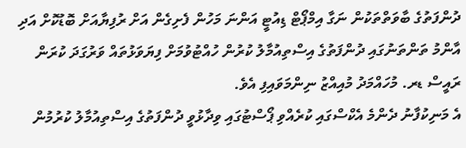ދުންފަތުގެ ބާވަތްތަކުން ނަގާ އިމްޕޯޓް ޑިއުޓީ އަންނަ މަހުން ފެށިގެން އަށް ރުފިޔާއަށް ބޮޑުކޮށް އަދި އާންމު ތަންތަނުގައި ދުންފަތުގެ އިސްތިއުމާލު ކުރުން ހުއްޓުވުމަށް ފިޔަވަޅުތައް ވަރުގަދަ ކުރަން ރައީސް ޑރ. މުހައްމަދު މުއިއްޒު ނިންމަވައިފި އެވެ.
އެ މަނިކުފާނު ދެންމެ އެކްސްގައި ކުރެއްވި ޕޯސްޓުގައި ވިދާޅުވީ ދުންފަތުގެ އިސްތިއުމާލު ކުރުމުން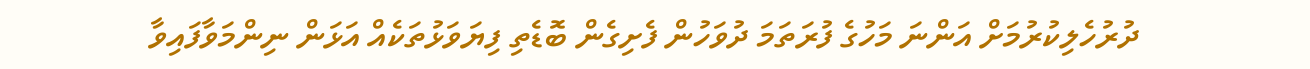ދުރުހެލިކުރުމަށް އަންނަ މަހުގެ ފުރަތަމަ ދުވަހުން ފެށިގެން ބޮޑެތި ފިޔަވަޅުތަކެއް އަޅަން ނިންމަވާފައިވާ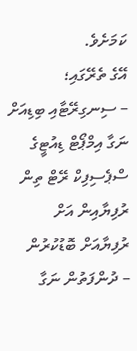ކަމަށެވެ.
އޭގެ ތެރޭގައި؛
– ސިނގިރޭޓާއި ބިޑިއަށް ނަގާ އިމްޕޯޓް ޑިއުޓީގެ ސްޕެސިފިކް ރޭޓް ތިން ރުފިޔާއިން އަށް ރުފިޔާއަށް ބޮޑުކުރުން
– ދުންފަތުން ނަގާ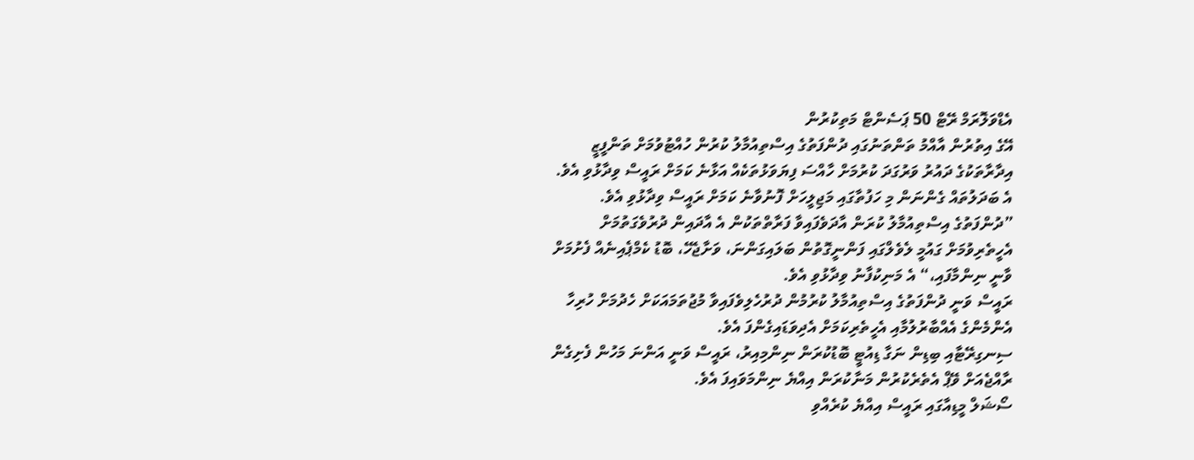އެޑްވަލޮރަމް ރޭޓް 50 ޕަސެންޓް މަތިކުރުން
އޭގެ އިތުރުން އާއްމު ތަންތަނުގައި ދުންފަތުގެ އިސްތިއުމާލު ކުރުން ހުއްޓުވުމަށް ތަންފީޒީ އިދާރާތަކުގެ ދައުރު ވަރުގަދަ ކުރުމަށް ހާއްސަ ފިޔަވަޅުތަކެއް އަޅާނެ ކަމަށް ރައީސް ވިދާޅުވި އެވެ.
އެ ބަދަލުތައް ގެންނަން މި ހަފުތާގައި މަޖިލީހަށް ފޮނުވާނެ ކަމަށް ރައީސް ވިދާޅުވި އެވެ.
”ދުންފަތުގެ އިސްތިއުމާލު ކުރަން އާދަވެފައިވާ ފަރާތްތަކުން އެ އާދައިން ދުރުވެގަތުމަށް އެހީތެރިވުމަށް ގައުމީ ލެވެލްގައި ފަންނީގޮތުން ބަލައިގަންނަ، ވަށާޖެހޭ، ބޮޑު ކެމްޕެއިނެއް ފެށުމަށް ވާނީ ނިންމާފައި،“ އެ މަނިކުފާނު ވިދާޅުވި އެވެ.
ރައީސް ވަނީ ދުންފަތުގެ އިސްތިއުމާލު ކުރުމުން ދުރުހެލިވެފައިވާ މުޖުތަމައަކަށް ހެދުމަށް ހުރިހާ އެންމެންގެ އެއްބާރުލުމާއި އެހީތެރިކަމަށް އެދިވަޑައިގެންފަ އެވެ.
ސިނގިރޭޓާއި ބިޑިން ނަގާ ޑިއުޓީ ބޮޑުކުރަން ނިންމިއިރު، ރައީސް ވަނީ އަންނަ މަހުން ފެށިގެން ރާއްޖެއަށް ވޭޕް އެތެރެކުރުން މަނާކުރަން އިއްޔެ ނިންމަވައިފަ އެވެ.
ސޯޝަލް މީޑިއާގައި ރައީސް އިއްޔެ ކުރެއްވި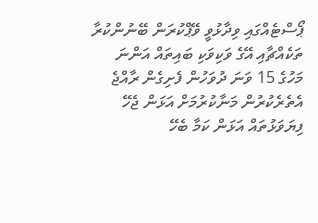ޕޯސްޓެއްގައި ވިދާޅުވީ ވޭޕްކުރަން ބޭނުންކުރާ ތަކެއްޗާއި އޭގެ ވަކިވަކި ބައިތައް އަންނަ މަހުގެ 15 ވަނަ ދުވަހުން ފެށިގެން ރާއްޖެ އެތެރެކުރުން މަނާކުރުމަށް އަޅަން ޖެހޭ ފިޔަވަޅުތައް އަޅަން ކަމާ ބެހޭ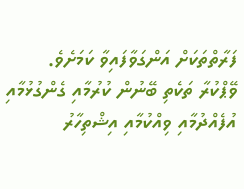ފަރާތްތަކަށް އަންގަވާފައިވާ ކަމަށެވެ.
ވޭޕްކުރާ ތަކެތި ބޭނުން ކުރުމާއި ގެންގުޅުމާއި އުފެއްދުމާއި ވިއްކުމާއި އިޝްތިހާރު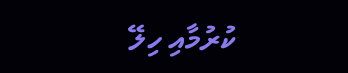ކުރުމާއި ހިލޭ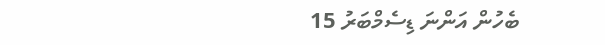ބެހުން އަންނަ ޑިސެމްބަރު 15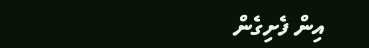އިން ފެށިގެން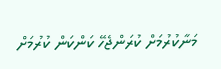މަނާކުރުމަށް ކުރަންޖެހޭ ކަންކަން ކުރުމަށް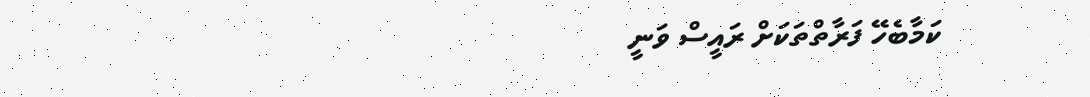ކަމާބެހޭ ފަރާތްތަކަށް ރައީސް ވަނީ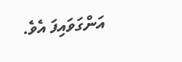އަންގަވައިފަ އެވެ.